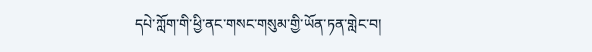དཔེ་ཀློག་གི་ཕྱི་ནང་གསང་གསུམ་གྱི་ཡོན་ཏན་གླེང་བ།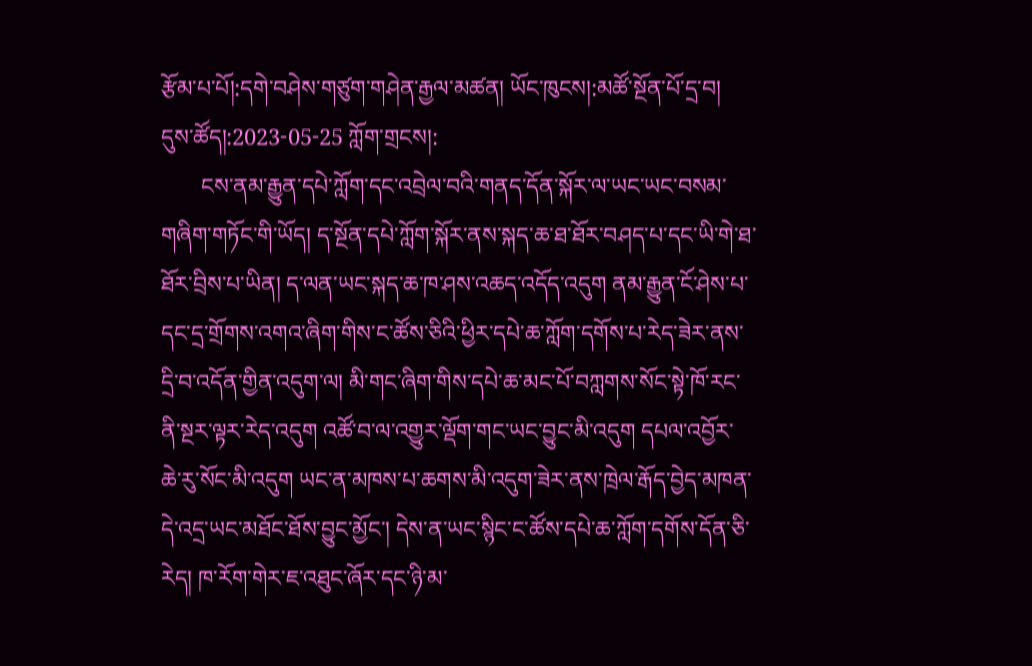རྩོམ་པ་པོ།:དགེ་བཤེས་གཙུག་གཤེན་རྒྱལ་མཚན། ཡོང་ཁུངས།:མཚོ་སྔོན་པོ་དྲ་བ། དུས་ཚོད།:2023-05-25 ཀློག་གྲངས།:
       ངས་ནམ་རྒྱུན་དཔེ་ཀློག་དང་འབྲེལ་བའི་གནད་དོན་སྐོར་ལ་ཡང་ཡང་བསམ་གཞིག་གཏོང་གི་ཡོད། ད་སྔོན་དཔེ་ཀློག་སྐོར་ནས་སྐད་ཆ་ཐ་ཐོར་བཤད་པ་དང་ཡི་གེ་ཐ་ཐོར་བྲིས་པ་ཡིན། ད་ལན་ཡང་སྐད་ཆ་ཁ་ཤས་འཆད་འདོད་འདུག ནམ་རྒྱུན་ངོ་ཤེས་པ་དང་དྲ་གྲོགས་འགའ་ཞིག་གིས་ང་ཚོས་ཅིའི་ཕྱིར་དཔེ་ཆ་ཀློག་དགོས་པ་རེད་ཟེར་ནས་དྲི་བ་འདོན་གྱིན་འདུག་ལ། མི་གང་ཞིག་གིས་དཔེ་ཆ་མང་པོ་བཀླགས་སོང་སྟེ་ཁོ་རང་ནི་སྔར་ལྟར་རེད་འདུག འཚོ་བ་ལ་འགྱུར་ལྡོག་གང་ཡང་བྱུང་མི་འདུག དཔལ་འབྱོར་ཆེ་རུ་སོང་མི་འདུག ཡང་ན་མཁས་པ་ཆགས་མི་འདུག་ཟེར་ནས་ཁྲེལ་རྒོད་བྱེད་མཁན་དེ་འདྲ་ཡང་མཐོང་ཐོས་བྱུང་མྱོང་། དེས་ན་ཡང་སྙིང་ང་ཚོས་དཔེ་ཆ་ཀློག་དགོས་དོན་ཅི་རེད། ཁ་རོག་གེར་ཇ་འཐུང་ཞོར་དང་ཉི་མ་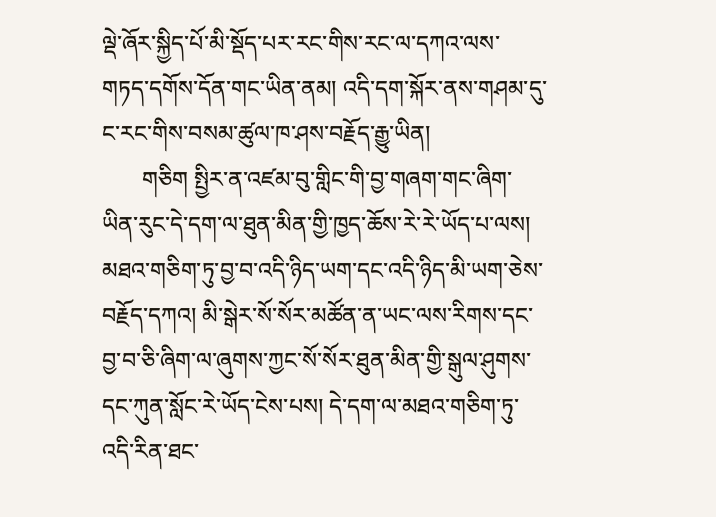ལྡེ་ཞོར་སྐྱིད་པོ་མི་སྡོད་པར་རང་གིས་རང་ལ་དཀའ་ལས་གཏད་དགོས་དོན་གང་ཡིན་ནམ། འདི་དག་སྐོར་ནས་གཤམ་དུ་ང་རང་གིས་བསམ་ཚུལ་ཁ་ཤས་བརྗོད་རྒྱུ་ཡིན།
       གཅིག སྤྱིར་ན་འཛམ་བུ་གླིང་གི་བྱ་གཞག་གང་ཞིག་ཡིན་རུང་དེ་དག་ལ་ཐུན་མིན་གྱི་ཁྱད་ཆོས་རེ་རེ་ཡོད་པ་ལས། མཐའ་གཅིག་ཏུ་བྱ་བ་འདི་ཉིད་ཡག་དང་འདི་ཉིད་མི་ཡག་ཅེས་བརྗོད་དཀའ། མི་སྒེར་སོ་སོར་མཚོན་ན་ཡང་ལས་རིགས་དང་བྱ་བ་ཅི་ཞིག་ལ་ཞུགས་ཀྱང་སོ་སོར་ཐུན་མིན་གྱི་སྒུལ་ཤུགས་དང་ཀུན་སློང་རེ་ཡོད་ངེས་པས། དེ་དག་ལ་མཐའ་གཅིག་ཏུ་འདི་རིན་ཐང་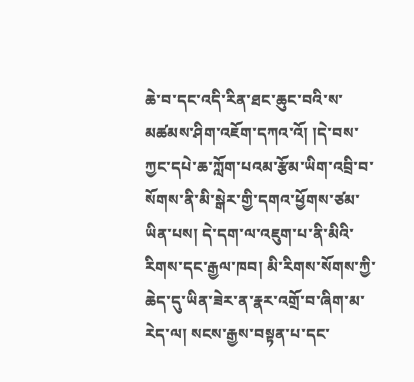ཆེ་བ་དང་འདི་རིན་ཐང་ཆུང་བའི་ས་མཚམས་ཤིག་འཇོག་དཀའ་འོ། །དེ་བས་ཀྱང་དཔེ་ཆ་ཀློག་པའམ་རྩོམ་ཡིག་འབྲི་བ་སོགས་ནི་མི་སྒེར་གྱི་དགའ་ཕྱོགས་ཙམ་ཡིན་པས། དེ་དག་ལ་འཇུག་པ་ནི་མིའི་རིགས་དང་རྒྱལ་ཁབ། མི་རིགས་སོགས་ཀྱི་ཆེད་དུ་ཡིན་ཟེར་ན་རྣར་འགྲོ་བ་ཞིག་མ་རེད་ལ། སངས་རྒྱས་བསྟན་པ་དང་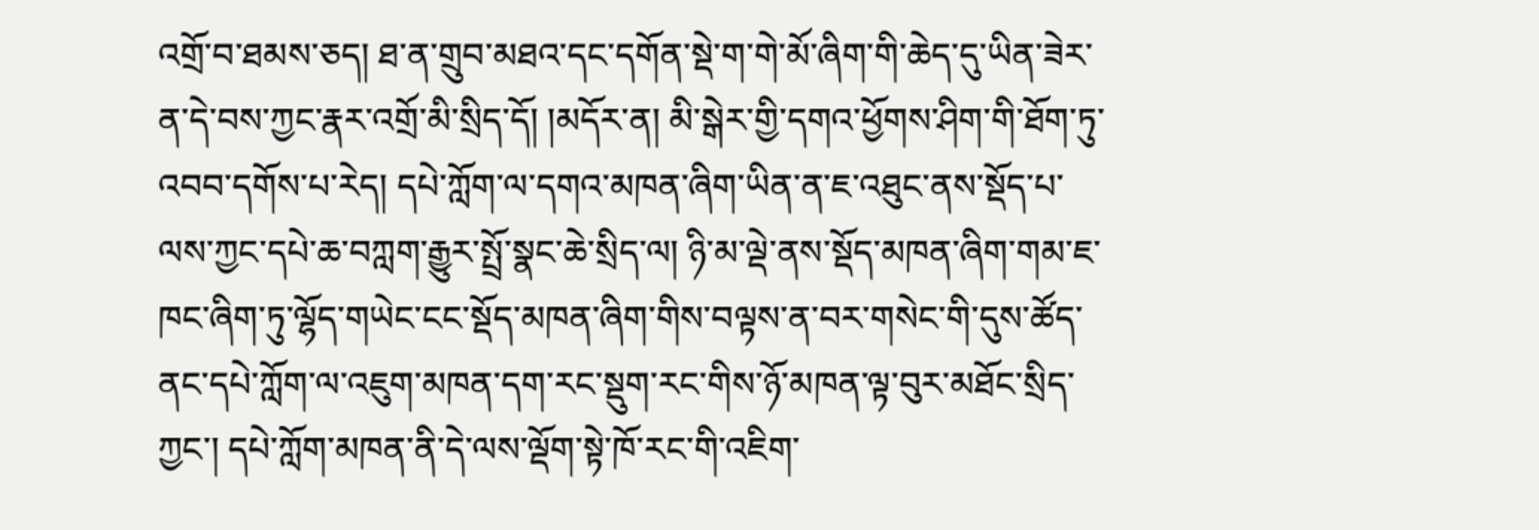འགྲོ་བ་ཐམས་ཅད། ཐ་ན་གྲུབ་མཐའ་དང་དགོན་སྡེ་ག་གེ་མོ་ཞིག་གི་ཆེད་དུ་ཡིན་ཟེར་ན་དེ་བས་ཀྱང་རྣར་འགྲོ་མི་སྲིད་དོ། །མདོར་ན། མི་སྒེར་གྱི་དགའ་ཕྱོགས་ཤིག་གི་ཐོག་ཏུ་འབབ་དགོས་པ་རེད། དཔེ་ཀློག་ལ་དགའ་མཁན་ཞིག་ཡིན་ན་ཇ་འཐུང་ནས་སྡོད་པ་ལས་ཀྱང་དཔེ་ཆ་བཀླག་རྒྱུར་སྤྲོ་སྣང་ཆེ་སྲིད་ལ། ཉི་མ་ལྡེ་ནས་སྡོད་མཁན་ཞིག་གམ་ཇ་ཁང་ཞིག་ཏུ་ལྷོད་གཡེང་ངང་སྡོད་མཁན་ཞིག་གིས་བལྟས་ན་བར་གསེང་གི་དུས་ཚོད་ནང་དཔེ་ཀློག་ལ་འཇུག་མཁན་དག་རང་སྡུག་རང་གིས་ཉོ་མཁན་ལྟ་བུར་མཐོང་སྲིད་ཀྱང་། དཔེ་ཀློག་མཁན་ནི་དེ་ལས་ལྡོག་སྟེ་ཁོ་རང་གི་འཇིག་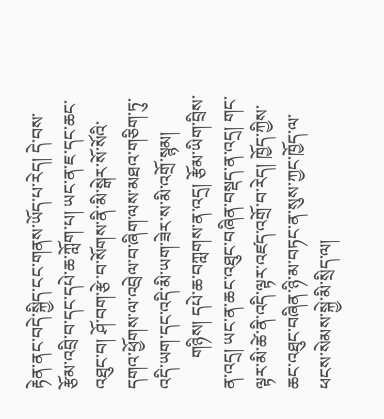རྟེན་ནང་བདེ་སྐྱིད་ངང་གནས་ཡོད་པ་རེད། དེ་བས་རྩོམ་འབྲི་བ་དང་དཔེ་ཆ་ཀློག་པ། ཡང་ན་ཇ་དང་ཆང་འཐུང་བ། ཤོ་བག་རྩེ་བ་སོགས་ནི་མི་སྒེར་སོ་སོའི་དགའ་ཕྱོགས་ལ་འབྲེལ་བ་ཞིག་ལས་མཐའ་གཅིག་ཏུ་འདི་ཡག་དང་འདི་མི་ཡག་ཟེར་ས་མི་འགྲོ་སྙམ།
       གཉིས། དཔེ་ཆ་བཀླགས་ན་འདྲ། རྩོམ་ཡིག་བྲིས་ན་འདྲ། ཡང་ན་ཆང་འཐུང་བཞིན་བསྡད་ན་འདྲ། གང་ལྟར་མི་ཚེ་ནི་འདི་ལྟར་འཛད་འགྲོ་བ་རེད། ཁྱོད་ཀྱིས་ཆང་འཐུང་བཞིན་ཉི་མ་བཏང་ན་སུས་ཀྱང་ཁྱོད་ལ་ཕངས་སེམས་སྐྱེ་མི་སྲིད་ལ།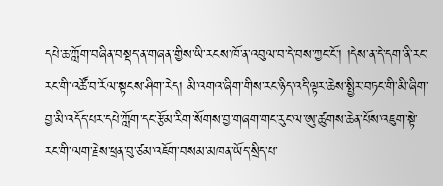དཔེ་ཆ་ཀློག་བཞིན་བསྡད་ན་གཞན་གྱིས་ཡི་རངས་ཁོ་ན་འབུལ་བ་དེ་བས་ཀྱང་ངོ་། །དེས་ན་དེ་དག་ནི་རང་རང་གི་འཚོ་བ་རོལ་སྟངས་ཤིག་རེད། མི་འགའ་ཞིག་གིས་རང་ཉིད་འདི་ལྟར་ཆེས་སྤྱིར་བཏང་གི་མི་ཞིག་བྱ་མི་འདོད་པར་དཔེ་ཀློག་དང་རྩོམ་རིག་སོགས་བྱ་གཞག་གང་རུང་ལ་ཨུ་ཚུགས་ཆེན་པོས་འཇུག་སྟེ་རང་གི་ལག་རྗེས་ཕྲན་བུ་ཙམ་འཇོག་བསམ་མཁན་ཡོད་སྲིད་པ་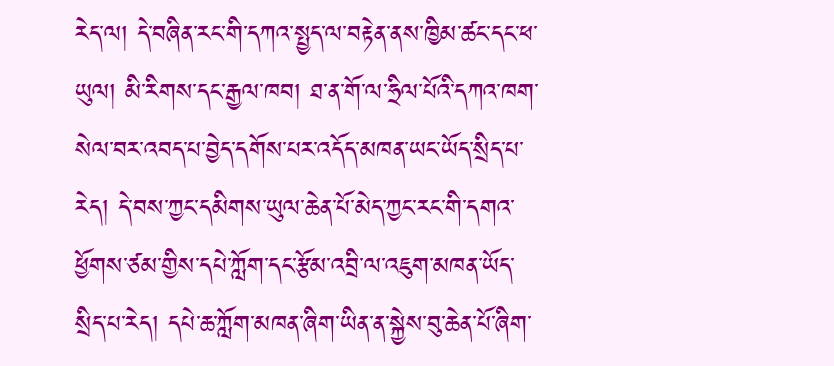རེད་ལ། དེ་བཞིན་རང་གི་དཀའ་སྤྱད་ལ་བརྟེན་ནས་ཁྱིམ་ཚང་དང་ཕ་ཡུལ། མི་རིགས་དང་རྒྱལ་ཁབ། ཐ་ན་གོ་ལ་ཧྲིལ་པོའི་དཀའ་ཁག་སེལ་བར་འབད་པ་བྱེད་དགོས་པར་འདོད་མཁན་ཡང་ཡོད་སྲིད་པ་རེད། དེ་བས་ཀྱང་དམིགས་ཡུལ་ཆེན་པོ་མེད་ཀྱང་རང་གི་དགའ་ཕྱོགས་ཙམ་གྱིས་དཔེ་ཀློག་དང་རྩོམ་འབྲི་ལ་འཇུག་མཁན་ཡོད་སྲིད་པ་རེད། དཔེ་ཆ་ཀློག་མཁན་ཞིག་ཡིན་ན་སྐྱེས་བུ་ཆེན་པོ་ཞིག་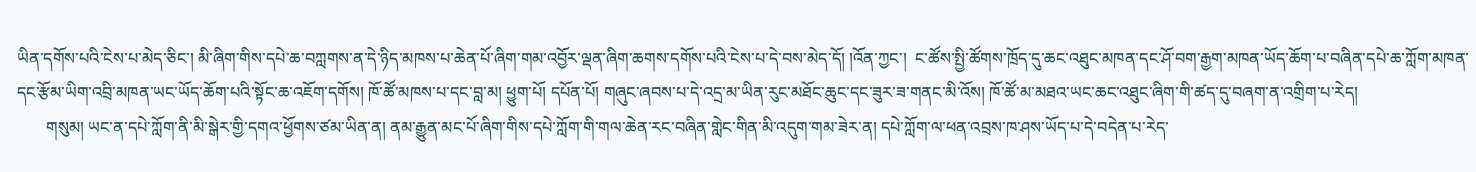ཡིན་དགོས་པའི་ངེས་པ་མེད་ཅིང་། མི་ཞིག་གིས་དཔེ་ཆ་བཀླགས་ན་དེ་ཉིད་མཁས་པ་ཆེན་པོ་ཞིག་གམ་འབྱོར་ལྡན་ཞིག་ཆགས་དགོས་པའི་ངེས་པ་དེ་བས་མེད་དོ། །འོན་ཀྱང་།  ང་ཚོས་སྤྱི་ཚོགས་ཁྲོད་དུ་ཆང་འཐུང་མཁན་དང་ཤོ་བག་རྒྱག་མཁན་ཡོད་ཆོག་པ་བཞིན་དཔེ་ཆ་ཀློག་མཁན་དང་རྩོམ་ཡིག་འབྲི་མཁན་ཡང་ཡོད་ཆོག་པའི་སྟོང་ཆ་འཇོག་དགོས། ཁོ་ཚོ་མཁས་པ་དང་བླ་མ། ཕྱུག་པོ། དཔོན་པོ། གཞུང་ཞབས་པ་དེ་འདྲ་མ་ཡིན་རུང་མཐོང་ཆུང་དང་ཟུར་ཟ་གནང་མི་འོས། ཁོ་ཚོ་མ་མཐའ་ཡང་ཆང་འཐུང་ཞིག་གི་ཚད་དུ་བཞག་ན་འགྲིག་པ་རེད།
       གསུམ། ཡང་ན་དཔེ་ཀློག་ནི་མི་སྒེར་གྱི་དགའ་ཕྱོགས་ཙམ་ཡིན་ན། ནམ་རྒྱུན་མང་པོ་ཞིག་གིས་དཔེ་ཀློག་གི་གལ་ཆེན་རང་བཞིན་གླེང་གིན་མི་འདུག་གམ་ཟེར་ན། དཔེ་ཀློག་ལ་ཕན་འབྲས་ཁ་ཤས་ཡོད་པ་དེ་བདེན་པ་རེད་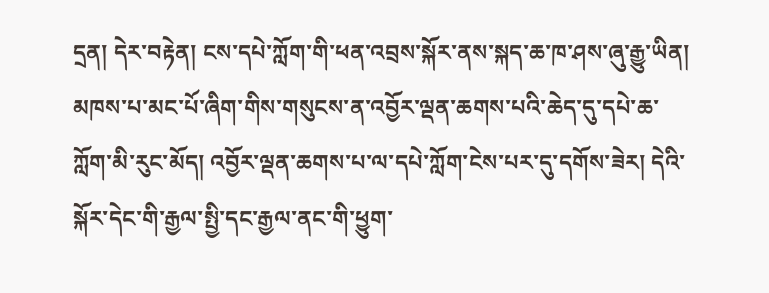དྲན། དེར་བརྟེན། ངས་དཔེ་ཀློག་གི་ཕན་འབྲས་སྐོར་ནས་སྐད་ཆ་ཁ་ཤས་ཞུ་རྒྱུ་ཡིན། མཁས་པ་མང་པོ་ཞིག་གིས་གསུངས་ན་འབྱོར་ལྡན་ཆགས་པའི་ཆེད་དུ་དཔེ་ཆ་ཀློག་མི་རུང་མོད། འབྱོར་ལྡན་ཆགས་པ་ལ་དཔེ་ཀློག་ངེས་པར་དུ་དགོས་ཟེར། དེའི་སྐོར་དེང་གི་རྒྱལ་སྤྱི་དང་རྒྱལ་ནང་གི་ཕྱུག་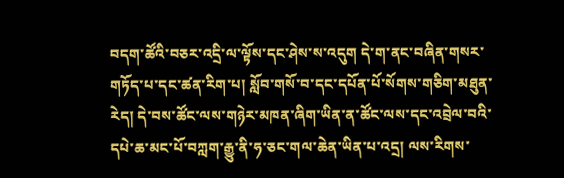བདག་ཚོའི་བཅར་འདྲི་ལ་ལྟོས་དང་ཤེས་ས་འདུག དེ་ག་ནང་བཞིན་གསར་གཏོད་པ་དང་ཚན་རིག་པ། སློབ་གསོ་བ་དང་དཔོན་པོ་སོགས་གཅིག་མཐུན་རེད། དེ་བས་ཚོང་ལས་གཉེར་མཁན་ཞིག་ཡིན་ན་ཚོང་ལས་དང་འབྲེལ་བའི་དཔེ་ཆ་མང་པོ་བཀླག་རྒྱུ་ནི་ཧ་ཅང་གལ་ཆེན་ཡིན་པ་འདྲ། ལས་རིགས་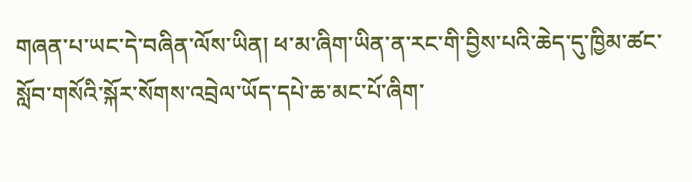གཞན་པ་ཡང་དེ་བཞིན་ལོས་ཡིན། ཕ་མ་ཞིག་ཡིན་ན་རང་གི་བྱིས་པའི་ཆེད་དུ་ཁྱིམ་ཚང་སློབ་གསོའི་སྐོར་སོགས་འབྲེལ་ཡོད་དཔེ་ཆ་མང་པོ་ཞིག་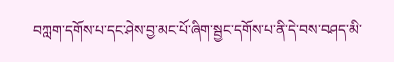བཀླག་དགོས་པ་དང་ཤེས་བྱ་མང་པོ་ཞིག་སྦྱང་དགོས་པ་ནི་དེ་བས་བཤད་མི་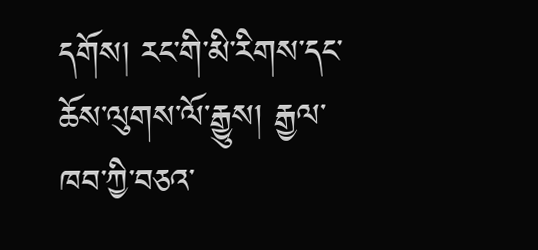དགོས། རང་གི་མི་རིགས་དང་ཆོས་ལུགས་ལོ་རྒྱུས། རྒྱལ་ཁབ་ཀྱི་བཅའ་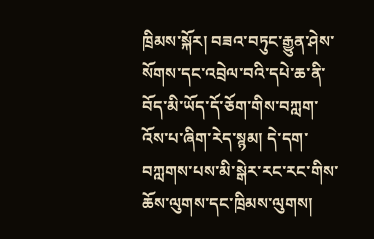ཁྲིམས་སྐོར། བཟའ་བཏུང་རྒྱུན་ཤེས་སོགས་དང་འབྲེལ་བའི་དཔེ་ཆ་ནི་བོད་མི་ཡོད་དོ་ཅོག་གིས་བཀླག་འོས་པ་ཞིག་རེད་སྙམ། དེ་དག་བཀླགས་པས་མི་སྒེར་རང་རང་གིས་ཆོས་ལུགས་དང་ཁྲིམས་ལུགས།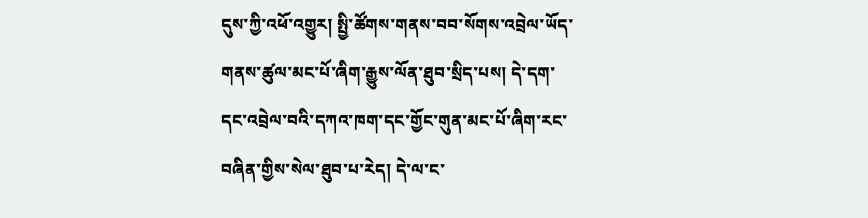དུས་ཀྱི་འཕོ་འགྱུར། སྤྱི་ཚོགས་གནས་བབ་སོགས་འབྲེལ་ཡོད་གནས་ཚུལ་མང་པོ་ཞིག་རྒྱུས་ལོན་ཐུབ་སྲིད་པས། དེ་དག་དང་འབྲེལ་བའི་དཀའ་ཁག་དང་གྱོང་གུན་མང་པོ་ཞིག་རང་བཞིན་གྱིས་སེལ་ཐུབ་པ་རེད། དེ་ལ་ང་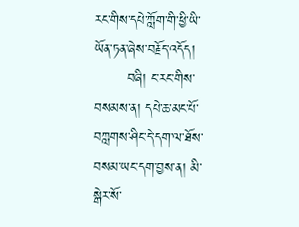རང་གིས་དཔེ་ཀློག་གི་ཕྱི་ཡི་ཡོན་ཏན་ཞེས་བརྗོད་འདོད།
       བཞི། ང་རང་གིས་བསམས་ན། དཔེ་ཆ་མང་པོ་བཀླགས་ཤིང་དེ་དག་ལ་ཐོས་བསམ་ཡང་དག་བྱས་ན། མི་སྒེར་སོ་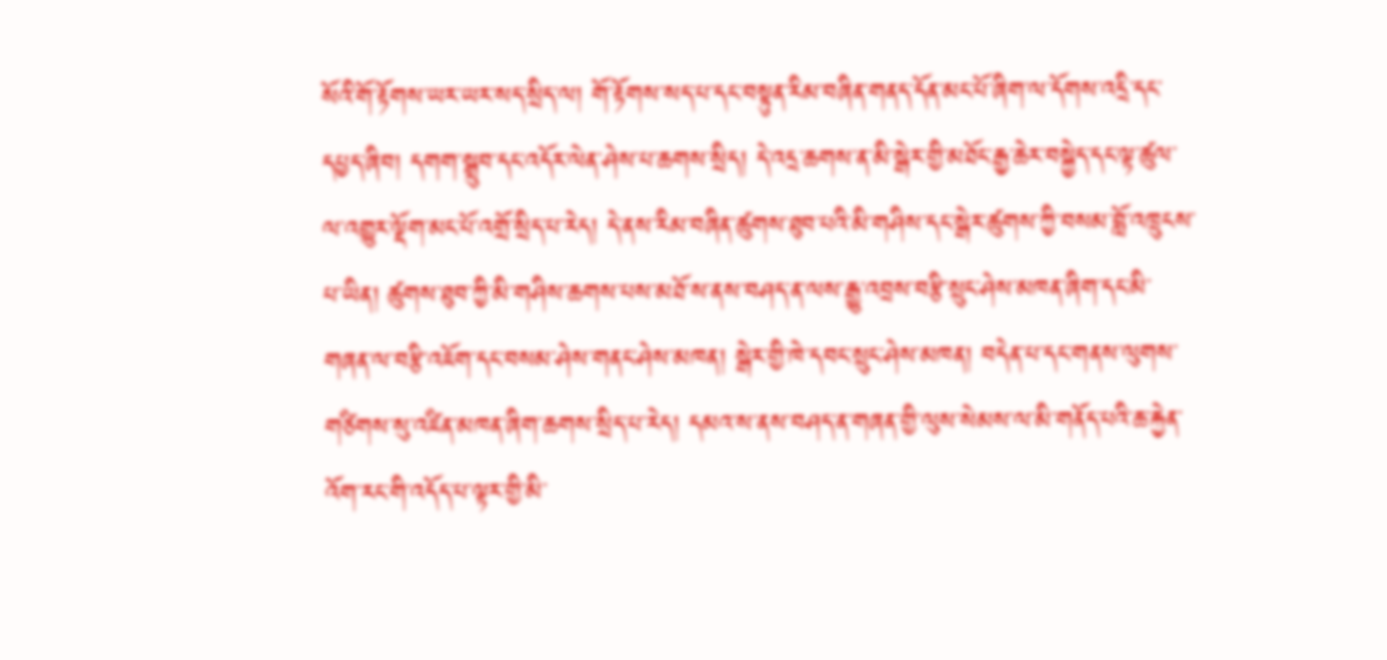སོའི་གོ་རྟོགས་ཡར་ཡར་སད་སྲིད་ལ། གོ་རྟོགས་སད་པ་དང་བསྟུན་རིམ་བཞིན་གནད་དོན་མང་པོ་ཞིག་ལ་དོགས་འདྲི་དང་དཔྱད་ཞིབ། དགག་སྒྲུབ་དང་འདོར་ལེན་ཤེས་པ་ཆགས་སྲིད། དེ་འདྲ་ཆགས་ན་མི་སྒེར་གྱི་མཐོང་རྒྱ་ཆེར་བསྐྱེད་དང་ལྟ་ཚུལ་ལ་འགྱུར་ལྡོག་མང་པོ་འགྲོ་སྲིད་པ་རེད། དེ་ནས་རིམ་བཞིན་ཚུགས་ཐུབ་པའི་མི་གཤིས་དང་སྒེར་ཚུགས་ཀྱི་བསམ་བློ་འཁྲུངས་པ་ཡིན། ཚུགས་ཐུབ་ཀྱི་མི་གཤིས་ཆགས་པས་མཐོ་ས་ནས་བཤད་ན་ལས་རྒྱུ་འབྲས་བརྩི་སྲུང་ཤེས་མཁན་ཞིག་དང་མི་གཞན་ལ་བརྩི་འཇོག་དང་བསམ་ཤེས་གནང་ཤེས་མཁན། སྒེར་གྱི་ཁེ་དབང་སྲུང་ཤེས་མཁན། བདེན་པ་དང་གནས་ལུགས་གཙིགས་སུ་འཛིན་མཁན་ཞིག་ཆགས་སྲིད་པ་རེད། དམའ་ས་ནས་བཤད་ན་གཞན་གྱི་ལུས་སེམས་ལ་མི་གནོད་པའི་ཆ་རྐྱེན་འོག་རང་གི་འདོད་པ་ལྟར་གྱི་མི་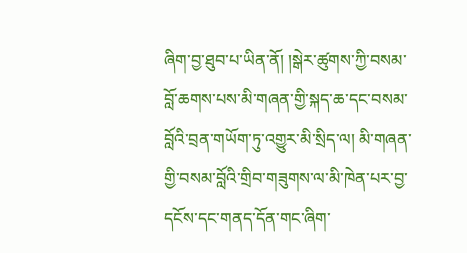ཞིག་བྱ་ཐུབ་པ་ཡིན་ནོ། །སྒེར་ཚུགས་ཀྱི་བསམ་བློ་ཆགས་པས་མི་གཞན་གྱི་སྐད་ཆ་དང་བསམ་བློའི་བྲན་གཡོག་ཏུ་འགྱུར་མི་སྲིད་ལ། མི་གཞན་གྱི་བསམ་བློའི་གྲིབ་གཟུགས་ལ་མི་ཁེན་པར་བྱ་དངོས་དང་གནད་དོན་གང་ཞིག་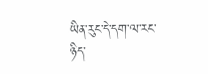ཡིན་རུང་དེ་དག་ལ་རང་ཉིད་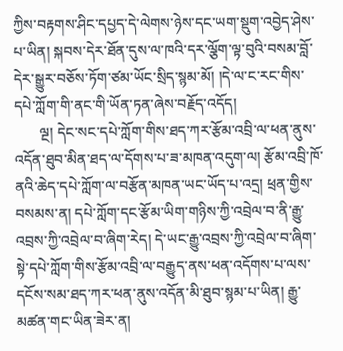ཀྱིས་བརྟགས་ཤིང་དཔྱད་དེ་ལེགས་ཉེས་དང་ཡག་སྡུག་འབྱེད་ཤེས་པ་ཡིན། སྐབས་དེར་ཐོན་དུས་ལ་ཁའི་དར་ལྕོག་ལྟ་བུའི་བསམ་བློ་དེར་སྒྱུར་བཅོས་ཏོག་ཙམ་ཡོང་སྲིད་སྙམ་མོ། །དེ་ལ་ང་རང་གིས་དཔེ་ཀློག་གི་ནང་གི་ཡོན་ཏན་ཞེས་བརྗོད་འདོད།
       ལྔ། དེང་སང་དཔེ་ཀློག་གིས་ཐད་ཀར་རྩོམ་འབྲི་ལ་ཕན་ནུས་འདོན་ཐུབ་མིན་ཐད་ལ་དོགས་པ་ཟ་མཁན་འདུག་ལ། རྩོམ་འབྲི་ཁོ་ནའི་ཆེད་དཔེ་ཀློག་ལ་བརྩོན་མཁན་ཡང་ཡོད་པ་འདྲ། ཕྲན་གྱིས་བསམས་ན། དཔེ་ཀློག་དང་རྩོམ་ཡིག་གཉིས་ཀྱི་འབྲེལ་བ་ནི་རྒྱུ་འབྲས་ཀྱི་འབྲེལ་བ་ཞིག་རེད། དེ་ཡང་རྒྱུ་འབྲས་ཀྱི་འབྲེལ་བ་ཞིག་སྟེ་དཔེ་ཀློག་གིས་རྩོམ་འབྲི་ལ་བརྒྱུད་ནས་ཕན་འདོགས་པ་ལས་དངོས་སམ་ཐད་ཀར་ཕན་ནུས་འདོན་མི་ཐུབ་སྙམ་པ་ཡིན། རྒྱུ་མཚན་གང་ཡིན་ཟེར་ན།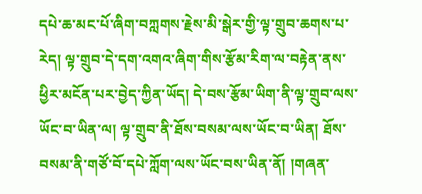དཔེ་ཆ་མང་པོ་ཞིག་བཀླགས་རྗེས་མི་སྒེར་གྱི་ལྟ་གྲུབ་ཆགས་པ་རེད། ལྟ་གྲུབ་དེ་དག་འགའ་ཞིག་གིས་རྩོམ་རིག་ལ་བརྟེན་ནས་ཕྱིར་མངོན་པར་བྱེད་ཀྱིན་ཡོད། དེ་བས་རྩོམ་ཡིག་ནི་ལྟ་གྲུབ་ལས་ཡོང་བ་ཡིན་ལ། ལྟ་གྲུབ་ནི་ཐོས་བསམ་ལས་ཡོང་བ་ཡིན། ཐོས་བསམ་ནི་གཙོ་བོ་དཔེ་ཀློག་ལས་ཡོང་བས་ཡིན་ནོ། །གཞན་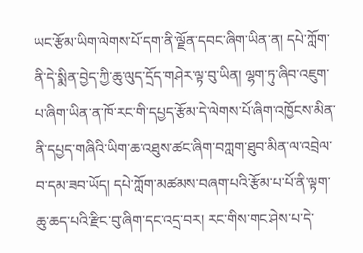ཡང་རྩོམ་ཡིག་ལེགས་པོ་དག་ནི་ལྗོན་དབང་ཞིག་ཡིན་ན། དཔེ་ཀློག་ནི་དེ་སྨིན་བྱེད་ཀྱི་ཆུ་ལུད་དྲོད་གཤེར་ལྟ་བུ་ཡིན། ལྷག་ཏུ་ཞིབ་འཇུག་པ་ཞིག་ཡིན་ན་ཁོ་རང་གི་དཔྱད་རྩོམ་དེ་ལེགས་པོ་ཞིག་འཁྱོངས་མིན་ནི་དཔྱད་གཞིའི་ཡིག་ཆ་འཐུས་ཚང་ཞིག་བཀླག་ཐུབ་མིན་ལ་འབྲེལ་བ་དམ་ཟབ་ཡོད། དཔེ་ཀློག་མཚམས་བཞག་པའི་རྩོམ་པ་པོ་ནི་ལྟག་ཆུ་ཆད་པའི་རྫིང་བུ་ཞིག་དང་འདྲ་བར། རང་གིས་གང་ཤེས་པ་དེ་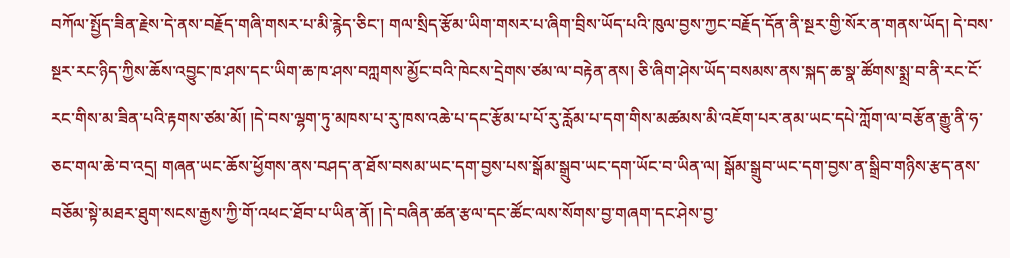བཀོལ་སྤྱོད་ཟིན་རྗེས་དེ་ནས་བརྗོད་གཞི་གསར་པ་མི་རྙེད་ཅིང་། གལ་སྲིད་རྩོམ་ཡིག་གསར་པ་ཞིག་བྲིས་ཡོད་པའི་ཁུལ་བྱས་ཀྱང་བརྗོད་དོན་ནི་སྔར་གྱི་སོར་ན་གནས་ཡོད། དེ་བས་སྔར་རང་ཉིད་ཀྱིས་ཆོས་འབྱུང་ཁ་ཤས་དང་ཡིག་ཆ་ཁ་ཤས་བཀླགས་མྱོང་བའི་ཁེངས་དྲེགས་ཙམ་ལ་བརྟེན་ནས། ཅི་ཞིག་ཤེས་ཡོད་བསམས་ནས་སྐད་ཆ་སྣ་ཚོགས་སྨྲ་བ་ནི་རང་ངོ་རང་གིས་མ་ཟིན་པའི་རྟགས་ཙམ་མོ། །དེ་བས་ལྷག་ཏུ་མཁས་པ་རུ་ཁས་འཆེ་པ་དང་རྩོམ་པ་པོ་རུ་རློམ་པ་དག་གིས་མཚམས་མི་འཇོག་པར་ནམ་ཡང་དཔེ་ཀློག་ལ་བརྩོན་རྒྱུ་ནི་ཧ་ཅང་གལ་ཆེ་བ་འདྲ། གཞན་ཡང་ཆོས་ཕྱོགས་ནས་བཤད་ན་ཐོས་བསམ་ཡང་དག་བྱས་པས་སྒོམ་སྒྲུབ་ཡང་དག་ཡོང་བ་ཡིན་ལ། སྒོམ་སྒྲུབ་ཡང་དག་བྱས་ན་སྒྲིབ་གཉིས་རྩད་ནས་བཅོམ་སྟེ་མཐར་ཐུག་སངས་རྒྱས་ཀྱི་གོ་འཕང་ཐོབ་པ་ཡིན་ནོ། །དེ་བཞིན་ཚན་རྩལ་དང་ཚོང་ལས་སོགས་བྱ་གཞག་དང་ཤེས་བྱ་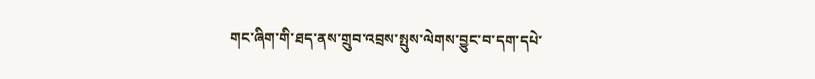གང་ཞིག་གི་ཐད་ནས་གྲུབ་འབྲས་སྤུས་ལེགས་བྱུང་བ་དག་དཔེ་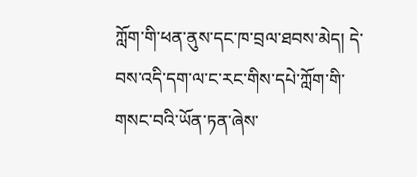ཀློག་གི་ཕན་ནུས་དང་ཁ་བྲལ་ཐབས་མེད། དེ་བས་འདི་དག་ལ་ང་རང་གིས་དཔེ་ཀློག་གི་གསང་བའི་ཡོན་ཏན་ཞེས་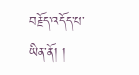བརྗོད་འདོད་པ་ཡིན་ནོ། །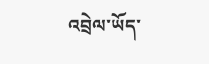འབྲེལ་ཡོད་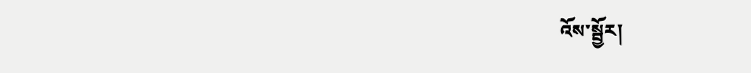འོས་སྦྱོར།